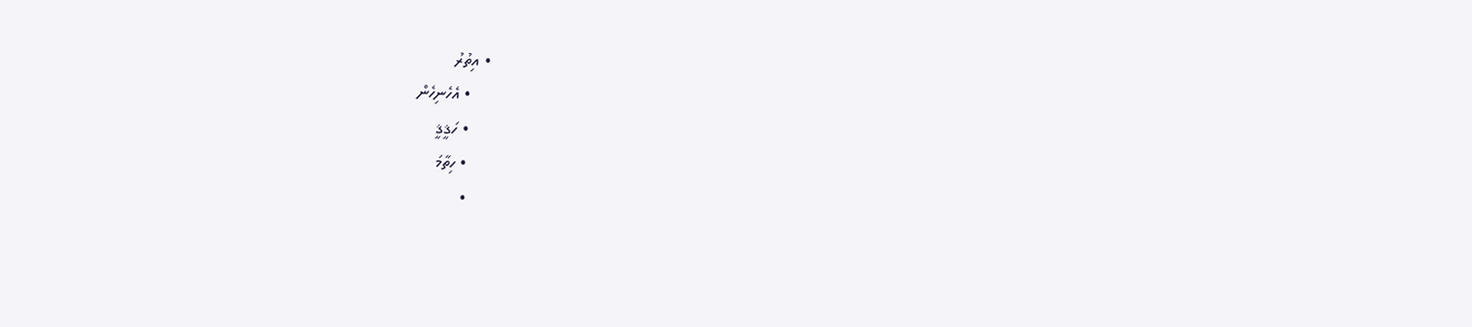• އިތުރު
    • އެހެނިހެން
    • ހަޤީޤީ
    • ހިތާމަ
    •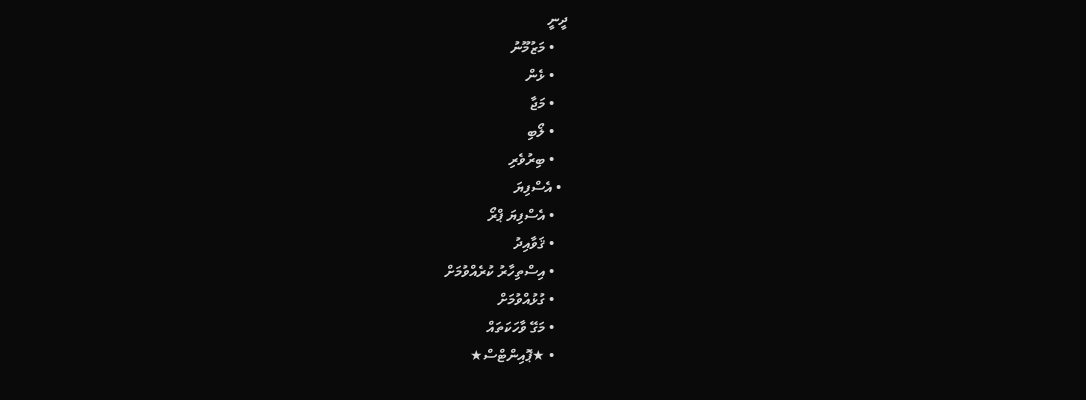ދީނީ
    • މަޒުމޫނު
    • ޅެން
    • މަޖާ
    • ލޯބި
    • ބިރުވެރި
  • އެސްފިޔަ
    • އެސްފިޔަ ޕްރޯ
    • ޤަވާއިދު
    • އިސްތިހާރު ކުރެއްވުމަށް
    • ގުޅުއްވުމަށް
    • މަގޭ ވާހަކަތައް
    • ★ޕޮއިންޓްސް★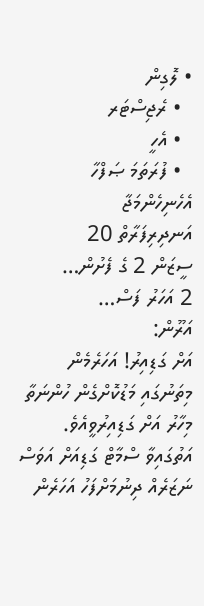• ލޮގިން
  • ރެޖިސްޓަރ
  • އެހީ
  • ފުރަތަމަ ޞަފްހާ
އެހެނިހެންމަޖާ
އަނދިރިފަރާތް 20
ސީޒަން 2 ގެ ފެށުން…
2 އަހަރު ފަސް…
އަރޫން:
އަށް ގަޑިއިރު! އަހަރެމެން މިތަނުގައި މަޑުކޮށްގެން ހުންނަތާ މިހާރު އަށް ގަޑިއިރުވީއެވެ. އަތުގައިވާ ސްމާޓް ގަޑިއަށް އަވަސް ނަޒަރެއް ދިނުމަށްފަހު އަހަރެން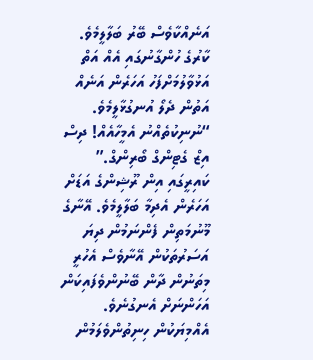އަނެއްކާވެސް ބޭރު ބަލާލީމެވެ. ކާރުގެ ހުންގާނުގައި އެއް އަތް އަޅުވާލުމަށްފަހު އަހަރެން އަނެއް އަތުން ދެލޯ އުނގުޅާލީމެވެ.
“ނުނިކުތެއްނު އެމީހާއެއް! ދިސް އިޒް ގެޓިންގް ބޯރިންގް.”
ކައިރީގައި އިން ރޫޝިންގެ އަޑަށް އަހަރެން އެދިމާ ބަލާލީމެވެ. އޭނާގެ މޫނުމަތިން ފެންނަމުން ދިޔަ އަސަރުތަކުން އޭނާވެސް އެހުރީ މިތަނުން ދާން ބޭނުންވެފައިކަން އަހަންނަށް އެނގުނެވެ. އެއްމިޔަކުން ހިނިތުންވެލަމުން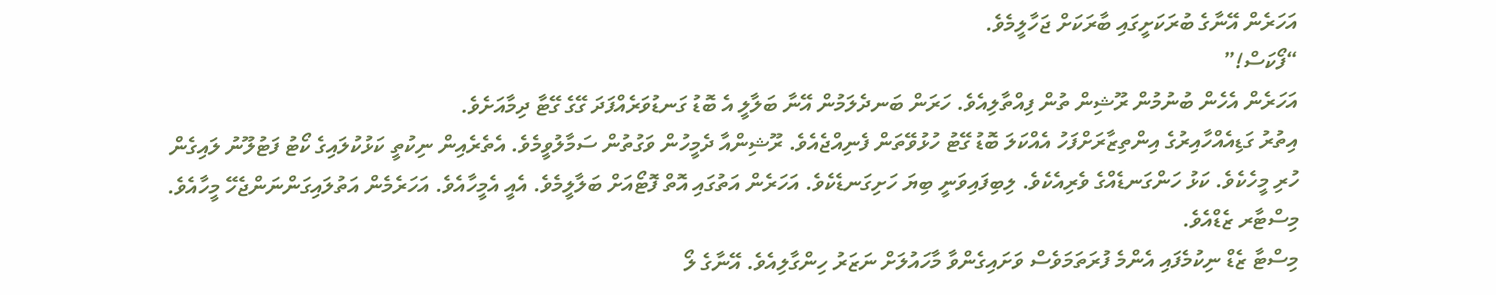އަހަރެން އޭނާގެ ބުރަކަށީގައި ބާރަކަށް ޖަހާލީމެވެ.
“ފޯކަސް!”
އަހަރެން އެހެން ބުނުމުން ރޫޝިން ތުން ފިއްތާލިއެވެ. ހަރަން ބަނދެލަމުން އޭނާ ބަލާލީ އެ ބޮޑު ގަނޑުވަރެއްފަދަ ގޭގެ ގޭޓާ ދިމާއަށެވެ.
އިތުރު ގަޑިއެއްހާއިރުގެ އިންތިޒާރަށްފަހު އެއްކަލަ ބޮޑު ގޭޓު ހުޅުވޭތަން ފެނިއްޖެއެވެ. ރޫޝިންއާ ދެމީހުން ވަގުތުން ސަމާލުވީމެވެ. އެތެރެއިން ނިކުތީ ކަޅުކުލައިގެ ކޯޓު ފަޓުލޫނު ލައިގެން ހުރި މީހެކެވެ. ކަޅު ހަންގަނޑެއްގެ ވެރިއެކެވެ. ލިބިފައިވަނީ ބިޔަ ހަށިގަނޑެކެވެ. އަހަރެން އަތުގައި އޮތް ފޮޓޯއަށް ބަލާލީމެވެ. އެއީ އެމީހާއެވެ. އަހަރެމެން އަތުލައިގަންނަންޖެހޭ މީހާއެވެ. މިސްޓާރ ޒެޑްއެވެ.
މިސްޓާ ޒެޑް ނިކުމެފައި އެންމެ ފުރަތަމަވެސް ވަށައިގެންވާ މާހައުލަށް ނަޒަރު ހިންގާލިއެވެ. އޭނާގެ ލޯ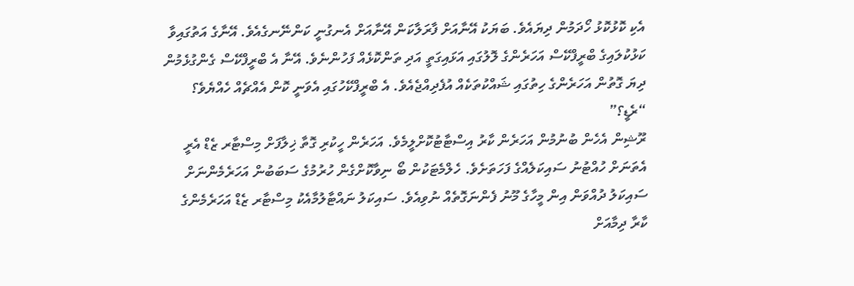އެކި ކޮޅުކޮޅު ހޯދަމުން ދިޔައެވެ. ބަޔަކު އޭނާއަށް ފާރަލާކަން އޭނާއަށް އެނގުނީ ކަންނޭނގެއެވެ. އޭނާގެ އަތުގައިވާ ކަޅުކުލައިގެ ބްރީފްކޭސް އަހަރެންގެ ލޮލުގައި އަޅައިގަތީ އަދި ތަންކޮޅެއް ފަހުންނެވެ. އޭނާ އެ ބްރީފްކޭސް ގެންގުޅެމުން ދިޔަ ގޮތުން އަހަރެންގެ ހިތުގައި ޝައްކުތަކެއް އުފެދިއްޖެއެވެ. އެ ބްރީފްކޭހުގައި އެވަނީ ކޮން އެއްޗެއް ހެއްޔެވެ؟
“ރެޑީ؟”
ރޫޝިން އެހެން ބުނުމުން އަހަރެން ކާރު އިސްޓާޓުކޮށްލީމެވެ. އަހަރެން ހީކުރި ގޮތާ ޚިލާފަށް މިސްޓާރ ޒެޑް އެރީ އެތަނަށް ހުއްޓުނު ސައިކަލެއްގެ ފަހަތަށެވެ. ހެލްމެޓަކުން ބޯ ނިވާކޮށްގެން ހުރުމުގެ ސަބަބުން އަހަރެމެންނަށް ސައިކަލު ދުއްވަން އިން މީހާގެ މޫނު ފެންނަގޮތެއް ނުވިއެވެ. ސައިކަލު ނައްޓާލުމާއެކު މިސްޓާރ ޒެޑް އަހަރެމެންގެ ކާރާ ދިމާއަށް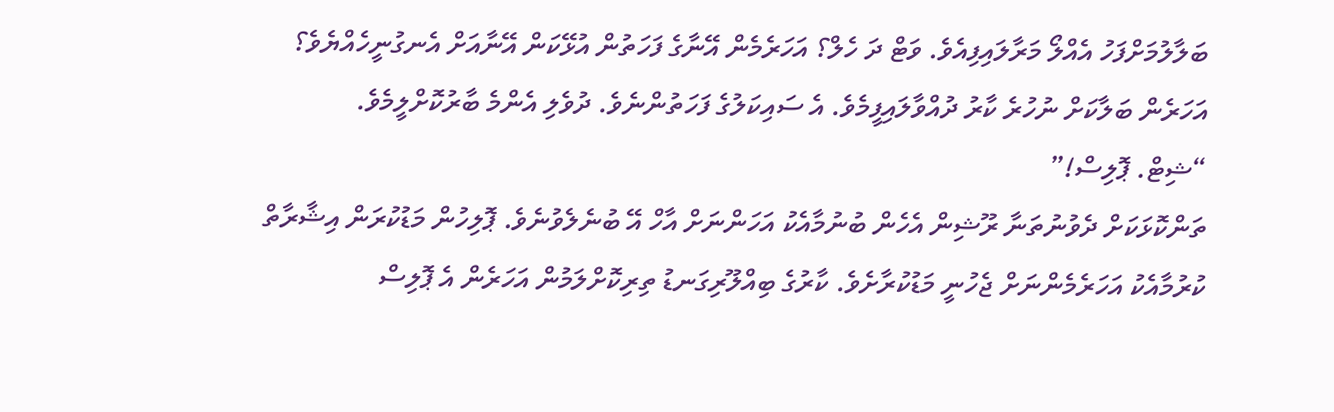ބަލާލުމަށްފަހު އެއްލޯ މަރާލައިފިއެވެ. ވަޓް ދަ ހެލް؟ އަހަރެމެން އޭނާގެ ފަހަތުން އުޅޭކަން އޭނާއަށް އެނގުނީހެއްޔެވެ؟
އަހަރެން ބަލާކަށް ނުހުރެ ކާރު ދުއްވާލައިފީމެވެ. އެ ސައިކަލުގެ ފަހަތުންނެވެ. ދުވެލި އެންމެ ބާރުކޮށްލީމެވެ.
“ޝިޓް. ޕޮލިސް!”
ތަންކޮޅަކަށް ދެވުނުތަނާ ރޫޝިން އެހެން ބުނުމާއެކު އަހަންނަށް އާހް އޭ ބުނެލެވުނެވެ. ޕޮލިހުން މަޑުކުރަން އިޝާރާތް ކުރުމާއެކު އަހަރެމެންނަށް ޖެހުނީ މަޑުކުރާށެވެ. ކާރުގެ ބިއްލޫރިގަނޑު ތިރިކޮށްލަމުން އަހަރެން އެ ޕޮލިސް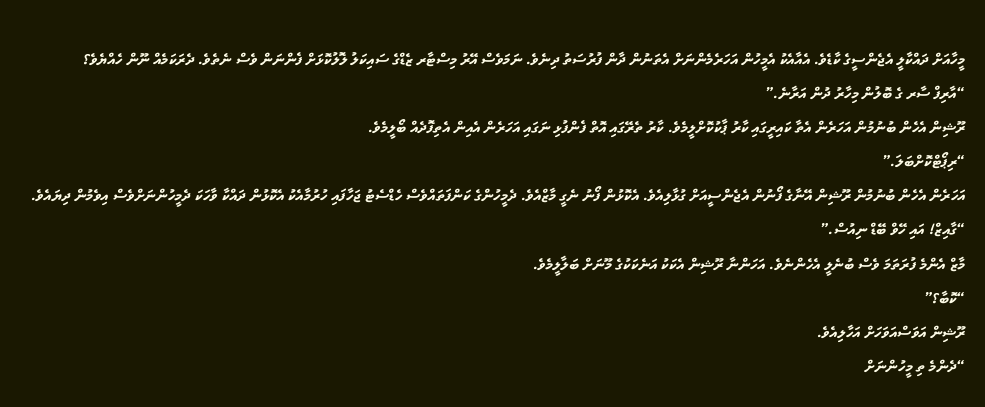މީހާއަށް ދައްކާލީ އެޖެންސީގެ ކާޑެވެ. އެއާއެކު އެމީހުން އަހަރެމެންނަށް އެތަނުން ދާން ފުރުސަތު ދިނެވެ. ނަމަވެސް އޭރު މިސްޓާރ ޒެޑްގެ ސައިކަލު ލޮލުކޮޅަށް ފެންނަން ވެސް ނެތެވެ. ދެރަކަމެއް ނޫން ހެއްޔެވެ؟
“އާރިފް ސާރ ގެ ބޮލުން މިހާރު ދުން އަރާނެ.”
ރޫޝިން އެހެން ބުނުމުން އަހަރެން އެތާ ކައިރީގައި ކާރު ޕާކުކޮށްލީމެވެ. ކާރު ތެރޭގައި އޮތް ފެންފުޅި ނަގައި އަހަރެން އެއިން އެތިފޮދެއް ބޯލީމެވެ.
“ރިޕޯޓްކޮށްބަލަ.”
އަހަރެން އެހެން ބުނުމުން ރޫޝިން އޭނާގެ ފޯނުން އެޖެންސީއަށް ގުޅާލިއެވެ. އެކޮޅުން ފޯނު ނެގީ މާޒްއެވެ. ދެމީހުންގެ ކަންފަތައްވެސް ހެޑްސެޓު ޖަހާފައި ހުރުމާއެކު އެކޮޅުން ދައްކާ ވާހަކަ ދެމީހުންނަށްވެސް އިވެމުން ދިޔައެވެ.
“ގާއިޒް! އައި ހޭވް ބޭޑް ނިއުސް.”
މާޒް އެންމެ ފުރަތަމަ ވެސް ބުނެލީ އެހެންނެވެ. އަހަންނާ ރޫޝިން އެކަކު އަނެކަކުގެ މޫނަށް ބަލާލީމެވެ.
“ކޮބާ؟”
ރޫޝިން އަވަސްއަވަހަށް އަހާލިއެވެ.
“ދެންމެ ތި މީހުންނަށް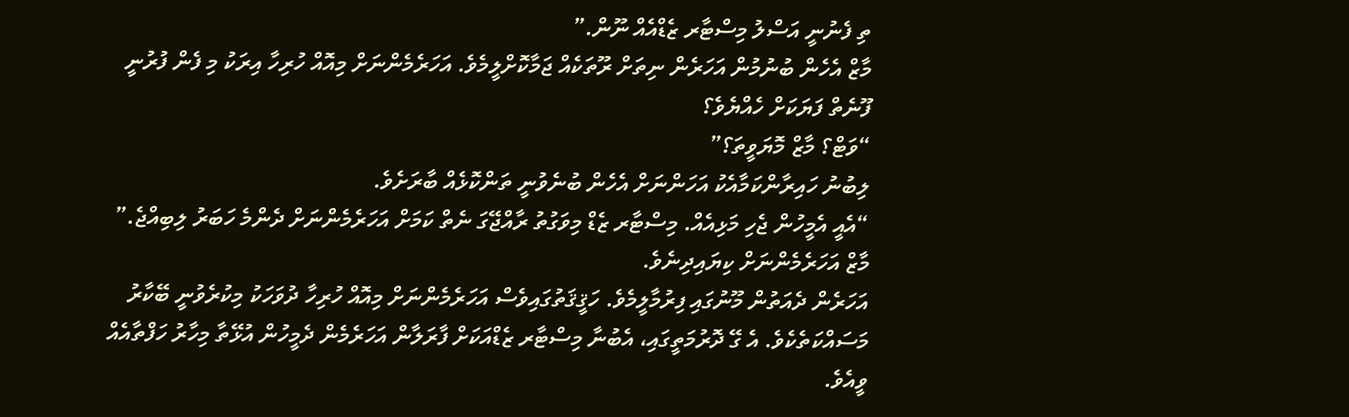ތި ފެނުނީ އަސްލު މިސްޓާރ ޒެޑްއެއް ނޫން.”
މާޒް އެހެން ބުނުމުން އަހަރެން ނިތަށް ރޫތަކެއް ޖަމާކޮށްލީމެވެ. އަހަރެމެންނަށް މިއޮއް ހުރިހާ އިރަކު މި ފެން ފުރުނީ ފޫނެތް ފަޔަކަށް ހެއްޔެވެ؟
“ވަޓް؟ މާޒް މޮޔަވީތަ؟”
ލިބުނު ހައިރާންކަމާއެކު އަހަންނަށް އެހެން ބުނެވުނީ ތަންކޮޅެއް ބާރަށެވެ.
“އެއީ އެމީހުން ޖެހި މަޅިއެއް. މިސްޓާރ ޒެޑް މިވަގުތު ރާއްޖޭގަ ނެތް ކަމަށް އަހަރެމެންނަށް ދެންމެ ހަބަރު ލިބިއްޖެ.”
މާޒް އަހަރެމެންނަށް ކިޔައިދިނެވެ.
އަހަރެން ދެއަތުން މޫނުގައި ފިރުމާލީމެވެ. ހަޤީޤަތުގައިވެސް އަހަރެމެންނަށް މިއޮއް ހުރިހާ ދުވަހަކު މިކުރެވުނީ ބޭކާރު މަސައްކަތެކެވެ. އެ ގޭ ދޮރުމަތީގައި، އެބުނާ މިސްޓާރ ޒެޑްއަކަށް ފާރަލާން އަހަރެމެން ދެމީހުން އުޅޭތާ މިހާރު ހަފްތާއެއް ވީއެވެ.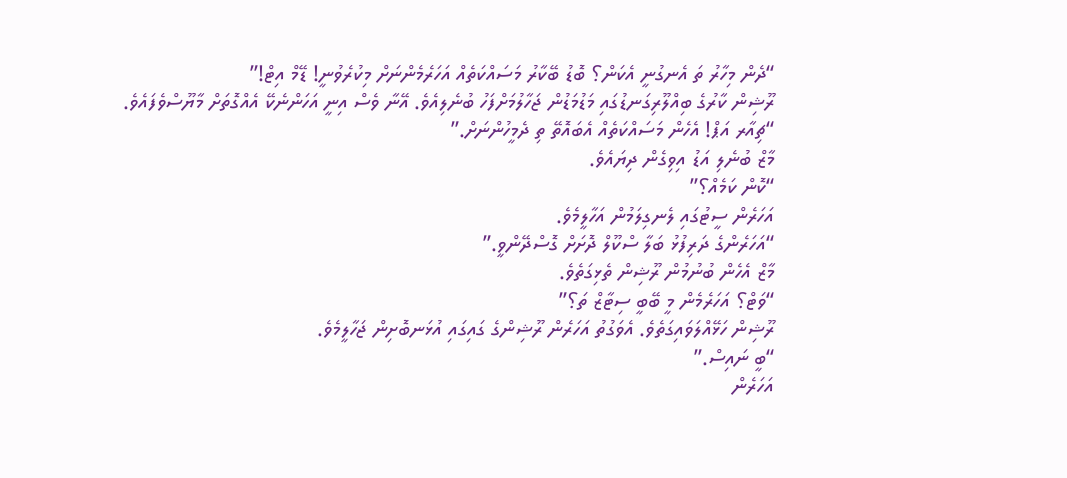“ދެން މިހާރު ތަ އެނގުނީ އެކަން؟ ބޮޑު ބޭކާރު މަސައްކަތެއް އަހަރެމެންނަށް މިކުރެވުނީ! ޑޭމް އިޓް!”
ރޫޝިން ކާރުގެ ބިއްލޫރިގަނޑުގައި މަޑުމަޑުން ޖަހާލުމަށްފަހު ބުނެލިއެވެ. އޭނާ ވެސް އިނީ އަހަންނެކޭ އެއްގޮތަށް މާޔޫސްވެފައެވެ.
“ޗިއާރ އަޕް! އެހެން މަސައްކަތެއް އެބައޮތޭ ތި ދެމީހުންނަށް.”
މާޒް ބުނެލި އަޑު އިވިގެން ދިޔައެވެ.
“ކޮން ކަމެއް؟”
އަހަރެން ސީޓުގައި ލެނގިލަމުން އަހާލީމެވެ.
“އަހަރެންގެ ދަރިފުޅު ބަލާ ސްކޫލް ދޮށަށް ގޮސްދޭންވީ.”
މާޒް އެހެން ބުނުމުން ރޫޝިން ތެޅިގަތެވެ.
“ވަޓް؟ އަހަރެމެން މީ ބޭބީ ސިޓާޒް ތަ؟”
ރޫޝިން ހަޅޭއްލަވައިގަތެވެ. އެވަގުތު އަހަރެން ރޫޝިންގެ ގައިގައި އުޅަނބޮށިން ޖަހާލީމެވެ.
“ބީ ނައިސް.”
އަހަރެން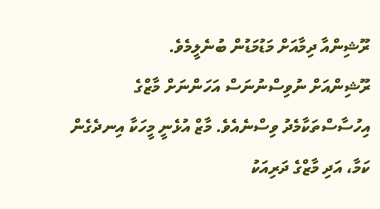ރޫޝިންއާ ދިމާއަށް މަޑުމަޑުން ބުނެލީމެވެ.
ރޫޝިންއަށް ނުވިސްނުނަސް އަހަންނަށް މާޒްގެ އިހުސާސްތަކާމެދު ވިސްނެއެވެ. މާޒް އުޅެނީ މީހަކާ އިނދެގެން ކަމާ، އަދި މާޒްގެ ދަރިއަކު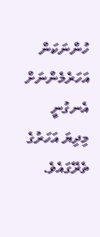ހުންނަކަން އަހަރެމެންނަށް އެނގުނީ މިދިޔަ އަހަރުގެ ތެރޭގައެވެ.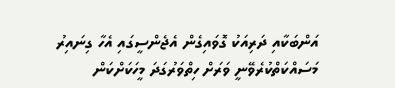އަންބަކާއި ދަރިއަކު ގޮވައިގެން އެޖެންސީގައި އެހާ ގިނައިރު މަސައްކަތްކުރެވޭނީ ވަރަށް ހިތްވަރުގަދަ މީހަކަށްކަން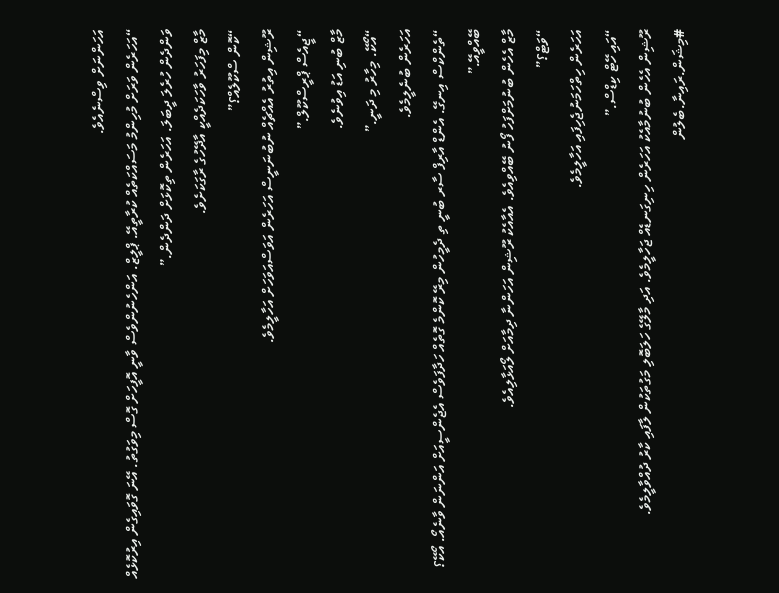އަހަންނަށް ވިސްނެއެވެ.
“އަހަރެން ވަރަށް މުހިންމު މަސައްކަތެއް ކުރާތީއޭ. ޕްލީޒް. އަންހެނުންވެސް ވާނީ އޮފީހަށް ގޮސް މިވަގުތު. އޭނަ ގޮވައިގެން އިރުކޮޅެއް ވަންދެން ހުރެލަ ދީބަލަ. އަހަރެން ތިކޮޅަށް ދަންދެން.”
މާޒް މިފަހަރު ވާހަކަދެއްކީ އާދޭހުގެ ރާގަކަށެވެ.
“ކޮން ސްކޫލެއް؟”
ރޫޝިން އިތުރު އެއްޗެއް ނުބުނަނީސް އަހަރެން އަވަސްއަވަހަށް އަހާލީމެވެ.
“ޖީއެސް ޕްރީސްކޫލް.”
މާޒް ބުނި އަޑު އިވުނެވެ.
“އޯކޭ. މިހާރު މި ދަނީ.”
އަހަރެން ބުނެލީމެވެ.
“ތެންކްސް އިނގޭ. އެންޑް އާރިފް ސާރ ބުނީ ތި ދެމީހުން މިރޭ ކޮންމެ ގޮތެއް ހަދާފަވެސް އެޖެންސީއަށް އަންނަން ވާނެއޯ. އޯކޭ؟ ބޭއްވީއޭ.”
މާޒް އެހެން ބުނުމަށްފަހު ފޯނު ބޭއްވިއެވެ. އެއާއެކު ރޫޝިން އަހަންނާ ދިމާއަށް ލޯއަޅާލިއެވެ.
“ވަޓް؟”
އަހަރެން ހިތްހަމަނުޖެހިފައި އަހާލީމެވެ.
“އައި ހޭޓް ކިޑްސް.”
ރޫޝިން އެހެން ބުނުމާއެކު އަހަރެން ހިނިގަނޑެއް ޖަހާލީމެވެ. އަދި މާލޭގެ ހަލަބޮލި މަގުތަކުން ލާފައި ކާރު ދުއްވާލީމެވެ.
#މިޝަން.ރައިނާ.ބެލުން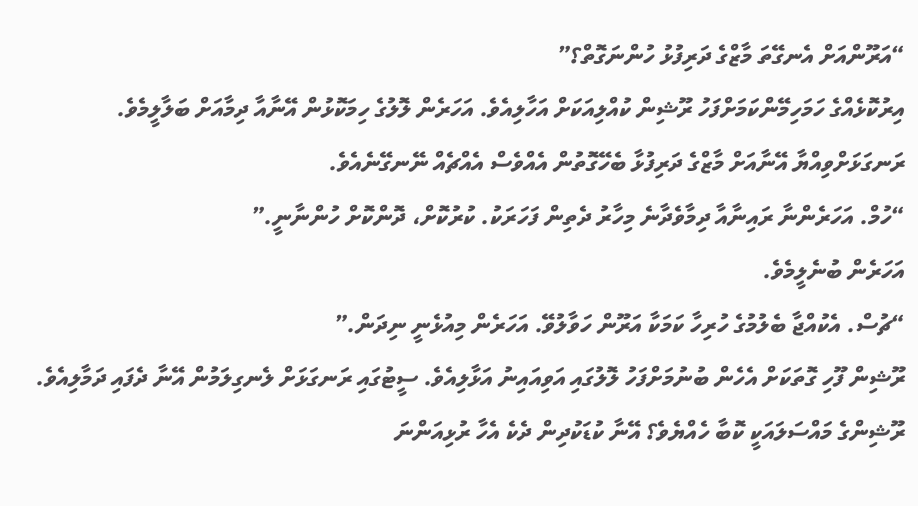“އަރޫންއަށް އެނގޭތަ މާޒްގެ ދަރިފުޅު ހުންނަގޮތް؟”
އިރުކޮޅެއްގެ ހަމަހިމޭންކަމަށްފަހު ރޫޝިން ކުއްލިއަކަށް އަހާލިއެވެ. އަހަރެން ލޮލުގެ ހިމަކޮޅުން އޭނާއާ ދިމާއަށް ބަލާލީމެވެ. ރަނގަޅަށްވިއްޔާ އޭނާއަށް މާޒްގެ ދަރިފުޅާ ބެހޭގޮތުން އެއްވެސް އެއްޗެއް ނޭނގޭނެއެވެ.
“ހުމް. އަހަރެންނާ ރައިނާއާ ދިމާވެދާނެ މިހާރު ދެތިން ފަހަރަކު. ކުރުކޮށް، ދޮންކޮށް ހުންނާނީ.”
އަހަރެން ބުނެލީމެވެ.
“ޗުސް. އެކުއްޖާ ބެލުމުގެ ހުރިހާ ކަމަކާ އަރޫން ހަވާލުވޭ. އަހަރެން މިއުޅެނީ ނިދަން.”
ރޫޝިން ފޫހި ގޮތަކަށް އެހެން ބުނުމަށްފަހު ލޮލުގައި އަވިއައިނު އަޅާލިއެވެ. ސީޓުގައި ރަނގަޅަށް ލެނގިލަމުން އޭނާ ދެފައި ދަމާލިއެވެ. ރޫޝިންގެ މައްސަލައަކީ ކޮބާ ހެއްޔެވެ؟ އޭނާ ކުޑަކުދިން ދެކެ އެހާ ރުޅިއަންނަ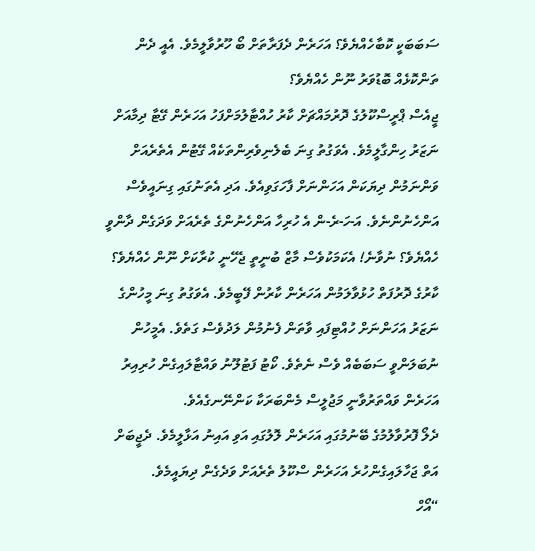ސަބަބަކީ ކޮބާހެއްޔެވެ؟ އަހަރެން ދެފަރާތަށް ބޯ ހޫރުވާލީމެވެ. އެއީ ދެން ތަންކޮޅެއް ބޮޑުވަރު ނޫން ހެއްޔެވެ؟
ޖީއެސް ޕްރީސްކޫލުގެ ދޮރުމައްޗަށް ކާރު ހުއްޓާލުމަށްފަހު އަހަރެން ގޭޓާ ދިމާއަށް ނަޒަރު ހިންގާލީމެވެ. އެވަގުތު ގިނަ ބެލެނިވެރިންތަކެއް ގޭޓުން އެތެރެއަށް ވަންނަމުން ދިޔަކަން އަހަންނަށް ފާހަގަވިއެވެ. އަދި އެތަނުގައި ގިނައީވެސް އަންހެނުންނެވެ. އަ-ހަ-ރެ-ން އެ ހުރިހާ އަންހެނުންގެ ތެރެއަށް ވަދަގެން ދާންވީ ހެއްޔެވެ؟ ނުވާނެ! އެކަމަކުވެސް މާޒް ބުނީތީ ޖެހޭނީ ކުރާކަށް ނޫން ހެއްޔެވެ؟
ކާރުގެ ދޮރުފަތް ހުޅުވާލަމުން އަހަރެން ކާރުން ފޭބީމެވެ. އެވަގުތު ގިނަ މީހުންގެ ނަޒަރު އަހަންނަށް ހުއްޓިފައި ވާތަން ފެނުމުން ލަދުވެސް ގަތެވެ. އެމީހުން ނުބަލަންވީ ސަބަބެއް ވެސް ނެތެވެ. ކޯޓު ފަޓުލޫނު ވައްޓާލައިގެން ހުރިއިރު އަހަރެން ވައްތަރުވާނީ މަޖުލީސް މެންބަރަކާ ކަންނޭނގެއެވެ.
ދެލޯ ފޮރުވާލުމުގެ ބޭނުމުގައި އަހަރެން ލޮލުގައި އަވި އައިނު އަޅާލީމެވެ. ދެޖީބަށް އަތް ޖަހާލައިގެންހުރެ އަހަރެން ސްކޫލު ތެރެއަށް ވަދެގެން ދިޔައީމެވެ.
“އޯހް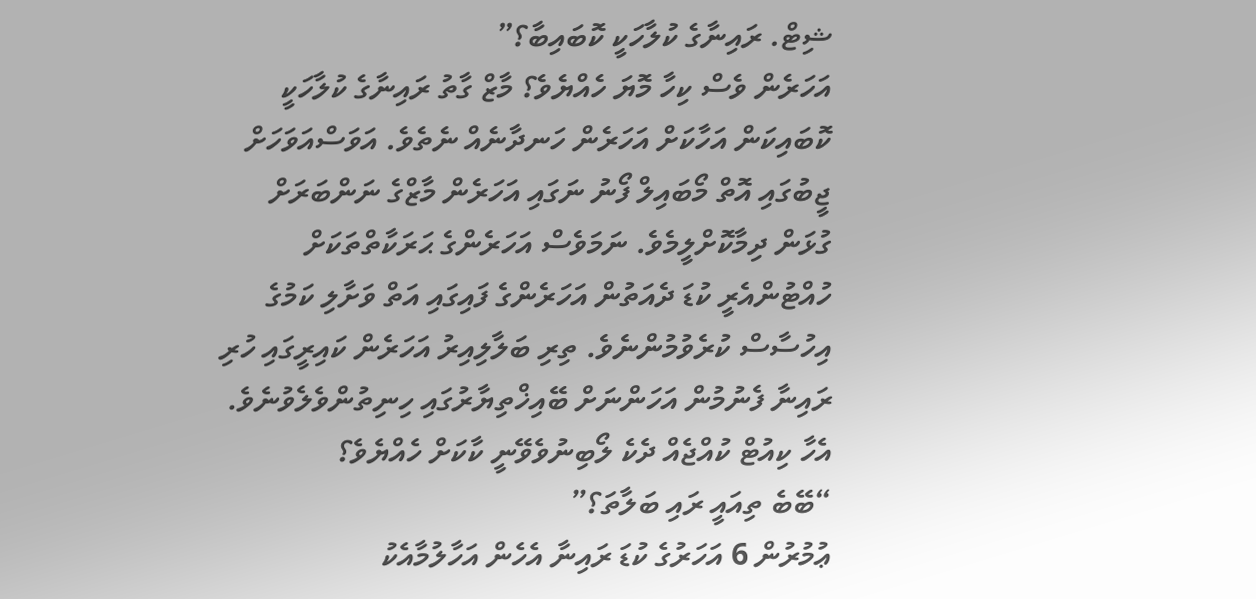ޝިޓް. ރައިނާގެ ކުލާހަކީ ކޮބައިބާ؟”
އަހަރެން ވެސް ކިހާ މޮޔަ ހެއްޔެވެ؟ މާޒް ގާތު ރައިނާގެ ކުލާހަކީ ކޮބައިކަން އަހާކަށް އަހަރެން ހަނދާނެއް ނެތެވެ. އަވަސްއަވަހަށް ޖީބުގައި އޮތް މޯބައިލް ފޯނު ނަގައި އަހަރެން މާޒްގެ ނަންބަރަށް ގުޅަން ދިމާކޮށްލީމެވެ. ނަމަވެސް އަހަރެންގެ ޙަރަކާތްތަކަށް ހުއްޓުންއެރީ ކުޑަ ދެއަތުން އަހަރެންގެ ފައިގައި އަތް ވަށާލި ކަމުގެ އިހުސާސް ކުރެވުމުންނެވެ. ތިރި ބަލާލިއިރު އަހަރެން ކައިރީގައި ހުރި ރައިނާ ފެނުމުން އަހަންނަށް ބޭއިޚްތިޔާރުގައި ހިނިތުންވެލެވުނެވެ. އެހާ ކިއުޓް ކުއްޖެއް ދެކެ ލޯބިނުވެވޭނީ ކާކަށް ހެއްޔެވެ؟
“ބޭބެ ތިއައީ ރައި ބަލާތަ؟”
ޢުމުރުން 6 އަހަރުގެ ކުޑަ ރައިނާ އެހެން އަހާލުމާއެކު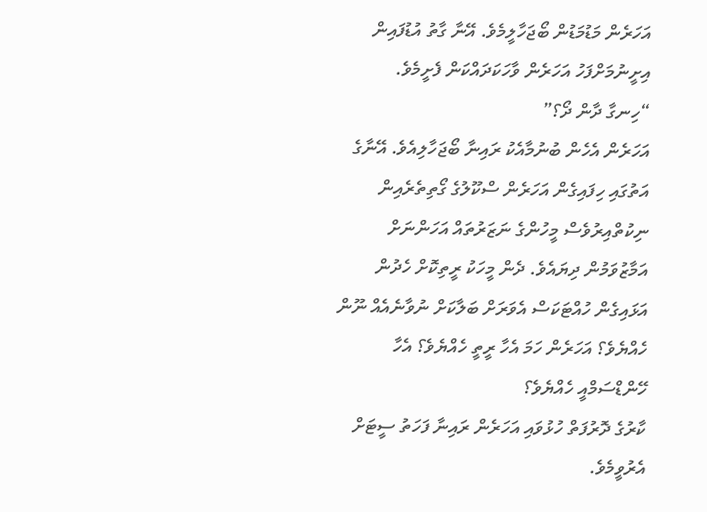އަހަރެން މަޑުމަޑުން ބޯޖަހާލީމެވެ. އޭނާ ގާތު އުޑުފައިން އިށީނުމަށްފަހު އަހަރެން ވާހަކަދައްކަން ފެށީމެވެ.
“ހިނގާ ދާން ދޯ؟”
އަހަރެން އެހެން ބުނުމާއެކު ރައިނާ ބޯޖަހާލިއެވެ. އޭނާގެ އަތުގައި ހިފައިގެން އަހަރެން ސްކޫލުގެ ގޯތިތެރެއިން ނިކުތްއިރުވެސް މީހުންގެ ނަޒަރުތައް އަހަންނަށް އަމާޒުވަމުން ދިޔައެވެ. ދެން މީހަކު ރީތިކޮށް ހެދުން އަޅައިގެން ހުއްޓަކަސް އެވަރަށް ބަލާކަށް ނުވާނެއެއް ނޫން ހެއްޔެވެ؟ އަހަރެން ހަމަ އެހާ ރީތީ ހެއްޔެވެ؟ އެހާ ހޭންޑްސަމްއީ ހެއްޔެވެ؟
ކާރުގެ ދޮރުފަތް ހުޅުވައި އަހަރެން ރައިނާ ފަހަތު ސީޓަށް އެރުވީމެވެ.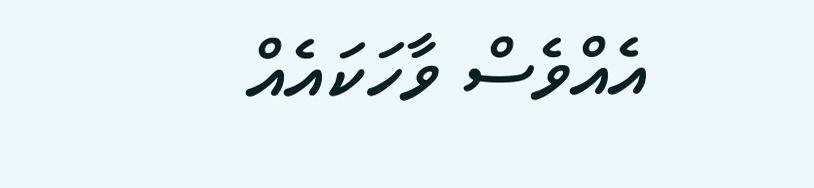އެއްވެސް ވާހަކައެއް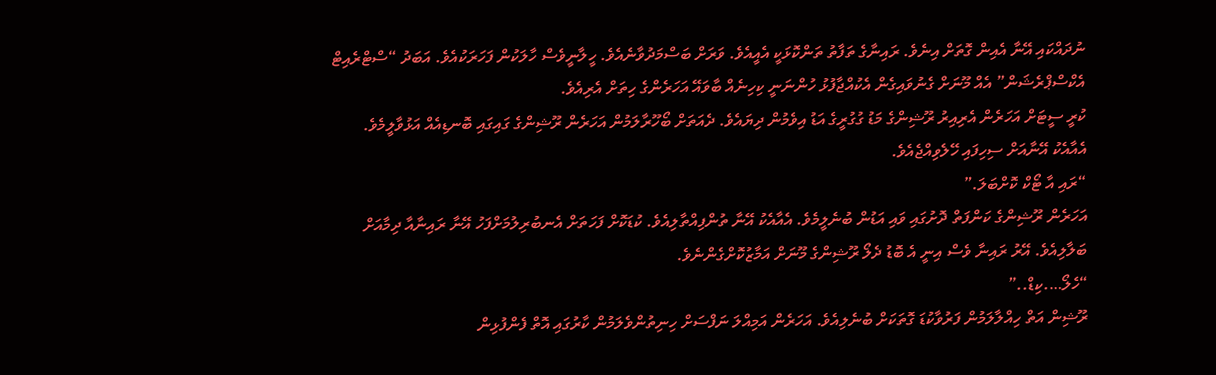ނުދައްކައި އޭނާ އެއިން ގޮތަށް އިނެވެ. ރައިނާގެ ތަފާތު ތަންކޮޅަކީ އެއީއެވެ. ވަރަށް ބަސްމަދުވާނެއެވެ. ހީލާނީވެސް ހާލަކުން ފަހަރަކުއެވެ. އަބަދު “ސްޓްރެއިޓް އެކްސްޕްރެޝަން” އެއް މޫނަށް ގެނުވައިގެން އެކުއްޖާފުޅު ހުންނަނީ ކިހިނެއް ބާވައޭ އަހަރެންގެ ހިތަށް އެރިއެވެ.
ކުރީ ސީޓަށް އަހަރެން އެރިއިރު ރޫޝިންގެ މަޑު ގުގުރީގެ އަޑު އިވެމުން ދިޔައެވެ. ދެއަތަށް ބޯހޫރާލަމުން އަހަރެން ރޫޝިންގެ ގައިގައި ބޮނޑިއެއް އަޅުވާލީމެވެ. އެއާއެކު އޭނާއަށް ސިހިފައި ހޭލެވިއްޖެއެވެ.
“ރައި އާ ޓޯކް ކޮށްބަލަ.”
އަހަރެން ރޫޝިންގެ ކަންފަތް ދޮށުގައި ވައި އަޑުން ބުނެލީމެވެ. އެއާއެކު އޭނާ ތުންފިއްތާލިއެވެ. ކުޑަކޮށް ފަހަތަށް އެނބުރިލުމަށްފަހު އޭނާ ރައިނާއާ ދިމާއަށް ބަލާލިއެވެ. އޭރު ރައިނާ ވެސް އިނީ އެ ބޮޑު ދެލޯ ރޫޝިންގެ މޫނަށް އަމާޒުކޮށްގެންނެވެ.
“ހެލޯ….ކިޑް..”
ރޫޝިން އަތް ހިއްލާލަމުން ފަރުވާކުޑަ ގޮތަކަށް ބުނެލިއެވެ. އަހަރެން އަމިއްލަ ނަފްސަށް ހިނިތުންވެލަމުން ކާރުގައި އޮތް ފެންފުޅިން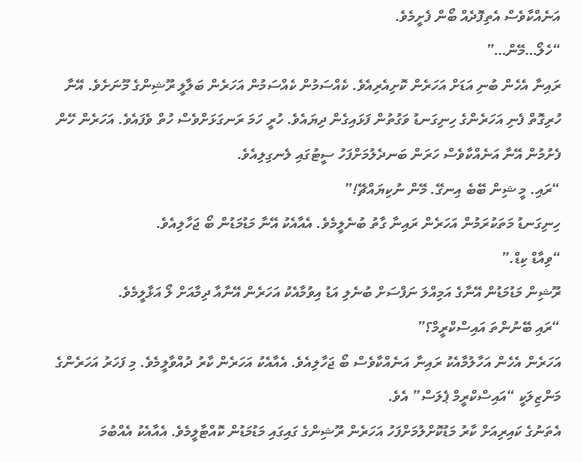އަނެއްކާވެސް އެތިފޮދެއް ބޯން ފެށީމެވެ.
“ހެލޯ…މޭން…”
ރައިނާ އެހެން ބުނި އަޑަށް އަހަރެން ކޮށިއެރިއެވެ. ކެއްސަމުން ކެއްސަމުން އަހަރެން ބަލާލީ ރޫޝިންގެ މޫނަށެވެ. އޭނާ ހުރިގޮތް ފެނި އަހަރެންގެ ހިނިގަނޑު ވަގުތުން ފަޅައިގެން ދިޔައެވެ. ހުރީ ހަމަ ރަނގަޅަށްވެސް ހުތް ވެފައެވެ. އަހަރެން ހޭން ފެށުމުން އޭނާ އަނެއްކާވެސް ހަރަން ބަނދެލުމަށްފަހު ސީޓުގައި ލެނގިލިއެވެ.
“ރައި. މީ ޝިން ބޭބެ އިނގޭ. މޭން ނުކިޔައްޗޭ!”
ހިނިގަނޑު މަތަކުރަމުން އަހަރެން ރައިނާ ގާތު ބުނެލީމެވެ. އެއާއެކު އޭނާ މަޑުމަޑުން ބޯ ޖަހާލިއެވެ.
“ވިއާޑް ކިޑް.”
ރޫޝިން މަޑުމަޑުން އޭނާގެ އަމިއްލަ ނަފްސަށް ބުނެލި އަޑު އިވުމާއެކު އަހަރެން އޭނާއާ ދިމާއަށް ލޯ އަޅާލީމެވެ.
“ރައި ބޭނުންތަ އައިސްކްރީމް؟”
އަހަރެން އެހެން އަހާލުމާއެކު ރައިނާ އަނެއްކާވެސް ބޯ ޖަހާލިއެވެ. އެއާއެކު އަހަރެން ކާރު ދުއްވާލީމެވެ. މި ފަހަރު އަހަރެންގެ މަންޒިލަކީ “އައިސްކްރީމް ޕެލަސް” އެވެ.
އެތަނުގެ ކައިރިއަށް ކާރު މަޑުކޮށްލުމަށްފަހު އަހަރެން ރޫޝިންގެ ގައިގައި މަޑުމަޑުން ކޮއްޓާލީމެވެ. އެއާއެކު އެއްބުމަ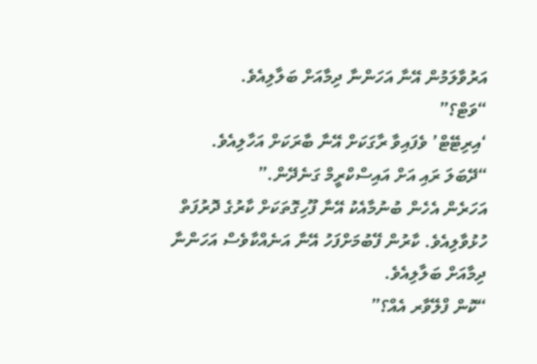އަރުވާލަމުން އޭނާ އަހަންނާ ދިމާއަށް ބަލާލިއެވެ.
“ވަޓް؟”
‘އިރިޓޭޓް’ ވެފައިވާ ރާގަކަށް އޭނާ ބާރަކަށް އަހާލިއެވެ.
“ދޭބަލަ ރައި އަށް އައިސްކްރީމް ގަނެދޭން.”
އަހަރެން އެހެން ބުނުމާއެކު އޭނާ ފޫހިގޮތަކަށް ކާރުގެ ދޮރުފަތް ހުޅުވާލިއެވެ. ކާރުން ފޭބުމަށްފަހު އޭނާ އަނެއްކާވެސް އަހަންނާ ދިމާއަށް ބަލާލިއެވެ.
“ކޮން ފްލޭވާރ އެއް؟”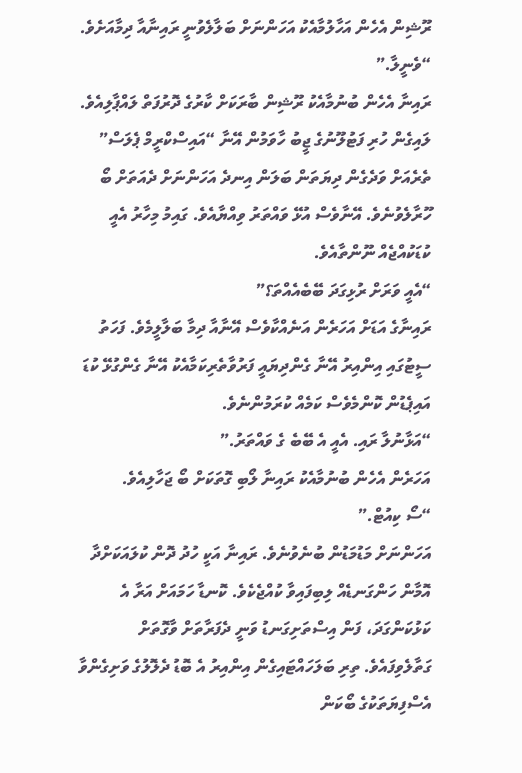ރޫޝިން އެހެން އަހާލުމާއެކު އަހަންނަށް ބަލާލެވުނީ ރައިނާއާ ދިމާއަށެވެ.
“ވެނީލާ.”
ރައިނާ އެހެން ބުނުމާއެކު ރޫޝިން ބާރަކަށް ކާރުގެ ދޮރުފަތް ލައްޕާލިއެވެ. ލައިގެން ހުރި ފަޓުލޫނުގެ ޖީބު ހާވަމުން އޭނާ “އައިސްކްރީމް ޕެލަސް” ތެރެއަށް ވަދެގެން ދިޔަތަން ބަލަން އިނދެ އަހަންނަށް ދެއަތަށް ބޯ ހޫރާލެވުނެވެ. އޭނާވެސް އުޅޭ ވައްތަރު ވިއްޔާއެވެ. ގައިމު މިހާރު އެއީ ކުޑަކުއްޖެއް ނޫންތާއެވެ.
“އެއީ ވަރަށް ރުޅިގަދަ ބޭބެއެއްތަ؟”
ރައިނާގެ އަޑަށް އަހަރެން އަނެއްކާވެސް އޭނާއާ ދިމާ ބަލާލީމެވެ. ފަހަތު ސީޓުގައި އިންއިރު އޭނާ ގެންދިޔައީ ފަރުވާތެރިކަމާއެކު އޭނާ ގެންގުޅޭ ކުޑަ އައިޕެޑުން ކޮންމެވެސް ކަމެއް ކުރަމުންނެވެ.
“އަޅާނުލާ ރައި. އެއީ އެ ބޭބެ ގެ ވައްތަރު.”
އަހަރެން އެހެން ބުނުމާއެކު ރައިނާ ލޯބި ގޮތަކަށް ބޯ ޖަހާލިއެވެ.
“ސޯ ކިއުޓް.”
އަހަންނަށް މަޑުމަޑުން ބުނެވުނެވެ. ރައިނާ އަކީ ހުދު ދޮން ކުލައަކަށްދާ އޮމާން ހަންގަނޑެއް ލިބިފައިވާ ކުއްޖެކެވެ. ކޮނޑާ ހަމައަށް އަރާ އެ ކަޅުކަންގަދަ، ފަން އިސްތަށިގަނޑު ވަނީ ދެފަރާތަށް ވާގޮތަށް ގަތާލެވިފައެވެ. ތިރި ބަލަހައްޓައިގެން އިންއިރު އެ ބޮޑު ދެލޮލުގެ ވަށިގެންވާ އެސްފިޔަތަކުގެ ބޯކަން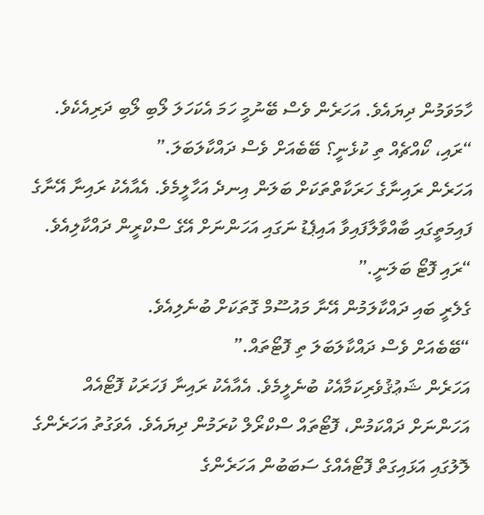ހާމަވަމުން ދިޔައެވެ. އަހަރެން ވެސް ބޭނުމީ ހަމަ އެކަހަލަ ލޯބި ލޯބި ދަރިއެކެވެ.
“ރައި، ކޯއްޗެއް ތި ކުޅެނީ؟ ބޭބެއަށް ވެސް ދައްކާލަބަލަ.”
އަހަރެން ރައިނާގެ ހަރަކާތްތަކަށް ބަލަން އިނދެ އަހާލީމެވެ. އެއާއެކު ރައިނާ އޭނާގެ ފައިމަތީގައި ބާއްވާލާފައިވާ އައިޕެޑު ނަގައި އަހަންނަށް އޭގެ ސްކްރީން ދައްކާލިއެވެ.
“ރައި ފޮޓޯ ބަލަނީ.”
ގެލެރީ ބައި ދައްކާލަމުން އޭނާ މައުސޫމް ގޮތަކަށް ބުނެލިއެވެ.
“ބޭބެއަށް ވެސް ދައްކާލަބަލަ ތި ފޮޓޯތައް.”
އަހަރެން ޝަޢުޤުވެރިކަމާއެކު ބުނެލީމެވެ. އެއާއެކު ރައިނާ ފަހަރަކު ފޮޓޯއެއް އަހަންނަށް ދައްކަމުން، ފޮޓޯތައް ސްކްރޯލް ކުރަމުން ދިޔައެވެ. އެވަގުތު އަހަރެންގެ ލޮލުގައި އަޅައިގަތް ފޮޓޯއެއްގެ ސަބަބުން އަހަރެންގެ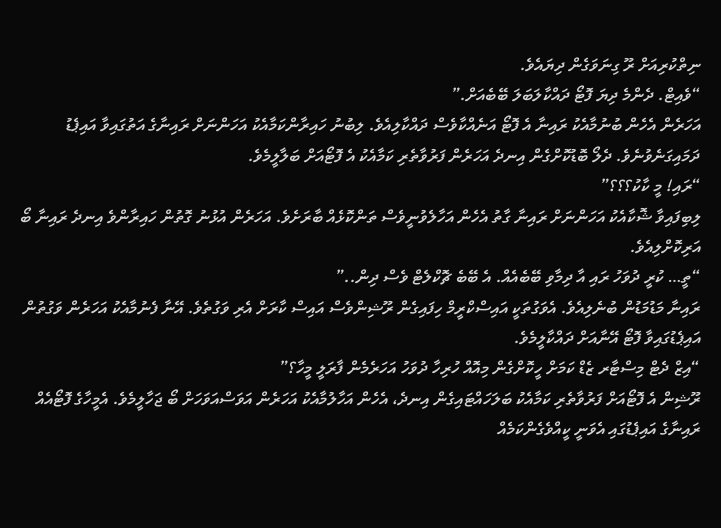ނިތްކުރިއަށް ރޫ ގިނަވަގެން ދިޔައެވެ.
“ވެއިޓް. ދެންމެ ދިޔަ ފޮޓޯ ދައްކާލަބަލަ ބޭބެއަށް.”
އަހަރެން އެހެން ބުނުމާއެކު ރައިނާ އެ ފޮޓޯ އަނެއްކާވެސް ދައްކާލިއެވެ. ލިބުނު ހައިރާންކަމާއެކު އަހަންނަށް ރައިނާގެ އަތުގައިވާ އައިޕެޑު ދަމައިގަނެވުނެވެ. ދެލޯ ބޮޑުކޮށްގެން އިނދެ އަހަރެން ފަރުވާތެރި ކަމާއެކު އެ ފޮޓޯއަށް ބަލާލީމެވެ.
“ރައި! މީ ކާކު؟؟؟”
ލިބިފައިވާ ޝޮކާއެކު އަހަންނަށް ރައިނާ ގާތު އެހެން އަހާލެވުނީވެސް ތަންކޮޅެއް ބާރަށެވެ. އަހަރެން އުޅުނު ގޮތުން ހައިރާންވެ އިނދެ ރައިނާ ބޯ އަރިކޮށްލިއެވެ.
“ތީ… ކުރީ ދުވަހު ރައި އާ ދިމާވި ބޭބެއެއް. އެ ބޭބެ ޗޮކްލެޓް ވެސް ދިން..”
ރައިނާ މަޑުމަޑުން ބުނެލިއެވެ. އެވަގުތަކީ އައިސްކްރީމް ހިފައިގެން ރޫޝިންވެސް އައިސް ކާރަށް އެރި ވަގުތެވެ. އޭނާ ފެނުމާއެކު އަހަރެން ވަގުތުން އައިޕެޑުގައިވާ ފޮޓޯ އޭނާއަށް ދައްކާލީމެވެ.
“އިޒް ދެޓް މިސްޓާރ ޒެޑް ކަމަށް ހީކޮށްގެން މިއޮއް ހުރިހާ ދުވަހު އަހަރެމެން ފާރަލީ މީހާ؟”
ރޫޝިން އެ ފޮޓޯއަށް ފަރުވާތެރި ކަމާއެކު ބަލަހައްޓައިގެން އިނދެ، އެހެން އަހާލުމާއެކު އަހަރެން އަވަސްއަވަހަށް ބޯ ޖަހާލީމެވެ. އެމީހާގެ ފޮޓޯއެއް ރައިނާގެ އައިޕެޑުގައި އެވަނީ ކީއްވެގެންކަމެއް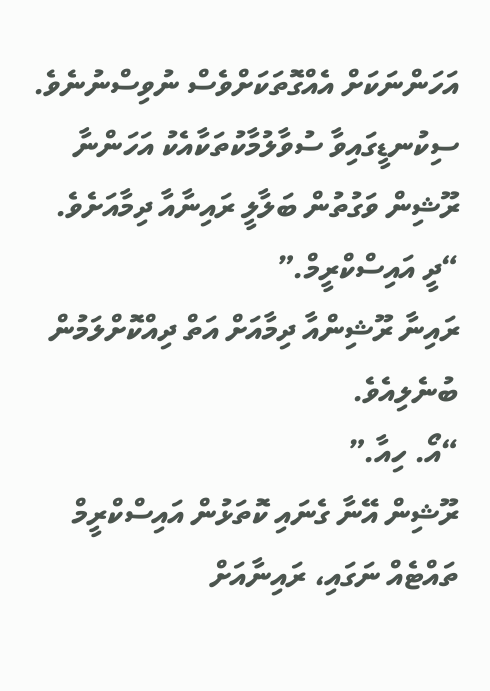އަހަންނަކަށް އެއްގޮތަކަށްވެސް ނުވިސްނުނެވެ. ސިކުނޑީގައިވާ ސުވާލުމާކުތަކާއެކު އަހަންނާ ރޫޝިން ވަގުތުން ބަލާލީ ރައިނާއާ ދިމާއަށެވެ.
“ދީ އައިސްކްރީމް.”
ރައިނާ ރޫޝިންއާ ދިމާއަށް އަތް ދިއްކޮށްލަމުން ބުނެލިއެވެ.
“އޯ. ހިއާ.”
ރޫޝިން އޭނާ ގެނައި ކޮތަޅުން އައިސްކްރީމް ތައްޓެއް ނަގައި، ރައިނާއަށް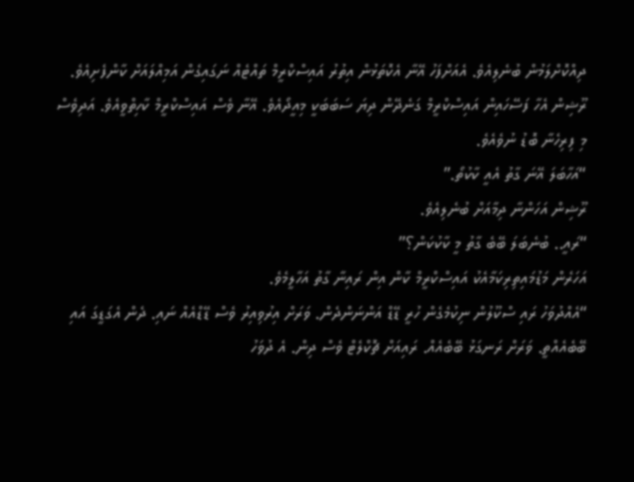ދިއްކޮށްލަމުން ބުނެލިއެވެ. އެއަށްފަހު އޭނާ އެކޮތަޅުން އިތުރު އައިސްކްރީމް ތައްޓެއް ނަގައިގެން އަމިއްލައަށް ކާންފެށިއެވެ. ރޫޝިން އެހާ ފަސޭހައިން އައިސްކްރީމް ގަނެދޭން ދިޔަ ސަބަބަކީ މިއީދޯއެވެ. އޭނާ ވެސް އައިސްކްރީމް ކާހިތްވީއެވެ. އަދިވެސް މި ފިރިހެނާ ބޮޑު ނުވެއެވެ.
“އަހާބަލަ އޭނަ ގާތު އެއީ ކާކުތޯ.”
ރޫޝިން އަހަންނާ ދިމާއަށް ބުނެލިއެވެ.
“ރައީ.. ބުނެބަލަ ބޭބެ ގާތު މީ ކާކުކަން؟”
އަހަރެން މަޑުމައިތިރިކަމާއެކު އައިސްކްރީމް ކާން އިން ރައިނާ ގާތު އަހާލީމެވެ.
“އެއްދުވަހު ރައި ސްކޫލުން ނިކުމެގެން ހުރީ ޑޭޑް އަންނަންދެން. ވަރަށް އިރުވިއިރު ވެސް ޑޭޑްއެއް ނައި. ދެން އެގަޑީގަ އައި ބޭބެއެއްތީ. ވަރަށް ރަނގަޅު ބޭބެއެއް. ރައިއަށް ޗޮކްލެޓް ވެސް ދިން. އެ ދުވަހު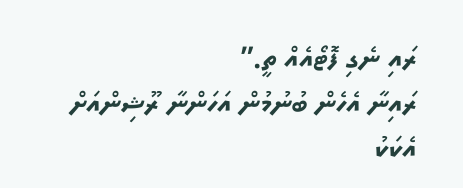ރައި ނެގި ފޮޓޯއެއް ތީ.”
ރައިނާ އެހެން ބުނުމުން އަހަންނާ ރޫޝިންއަށް އެކަކު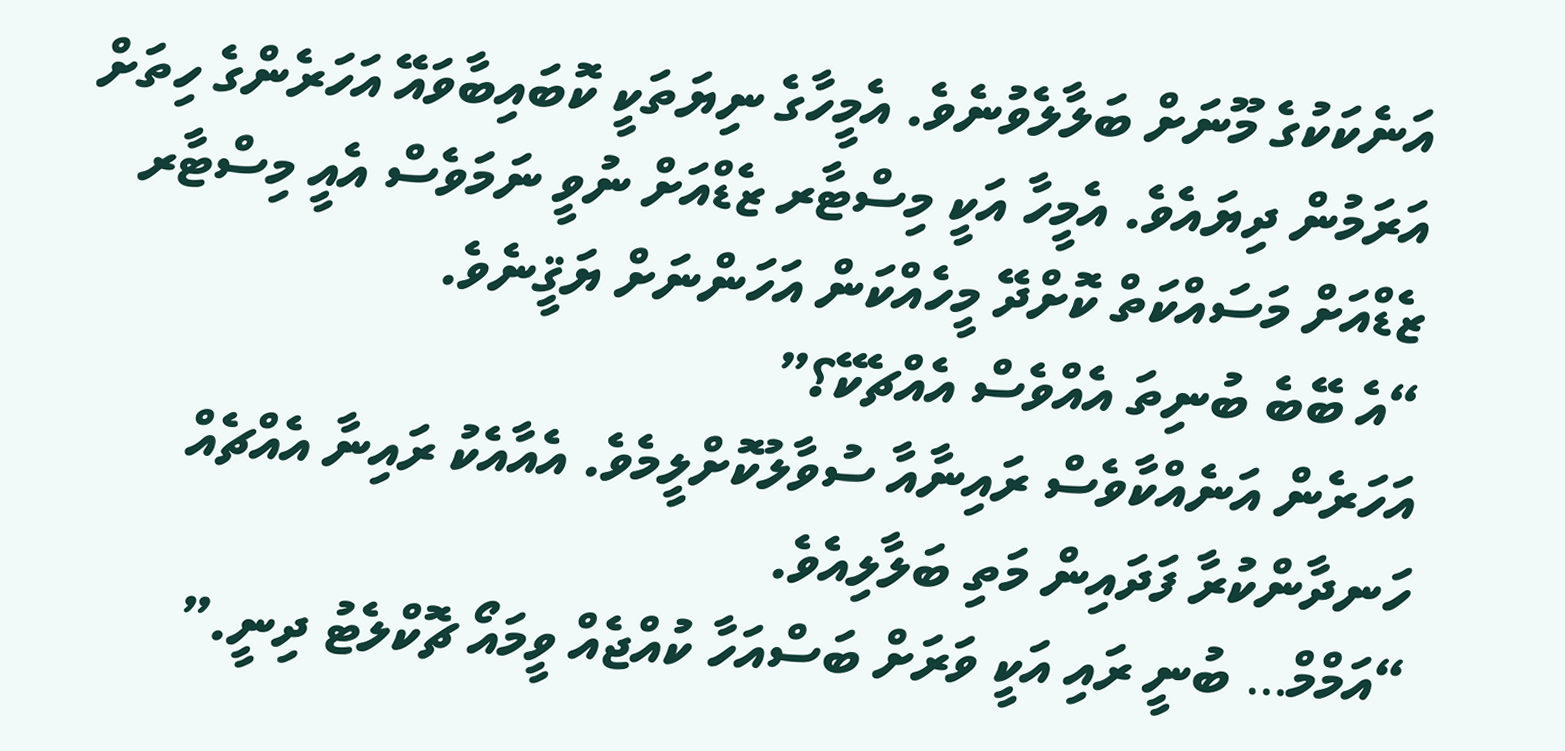އަނެކަކުގެ މޫނަށް ބަލާލެވުނެވެ. އެމީހާގެ ނިޔަތަކީ ކޮބައިބާވައޭ އަހަރެންގެ ހިތަށް އަރަމުން ދިޔައެވެ. އެމީހާ އަކީ މިސްޓާރ ޒެޑްއަށް ނުވީ ނަމަވެސް އެއީ މިސްޓާރ ޒެޑްއަށް މަސައްކަތް ކޮށްދޭ މީހެއްކަން އަހަންނަށް ޔަޤީނެވެ.
“އެ ބޭބެ ބުނިތަ އެއްވެސް އެއްޗެކޭ؟”
އަހަރެން އަނެއްކާވެސް ރައިނާއާ ސުވާލުކޮށްލީމެވެ. އެއާއެކު ރައިނާ އެއްޗެއް ހަނދާންކުރާ ފަދައިން މަތި ބަލާލިއެވެ.
“އަމްމް… ބުނީ ރައި އަކީ ވަރަށް ބަސްއަހާ ކުއްޖެއް ވީމައޯ ޗޮކްލެޓު ދިނީ.”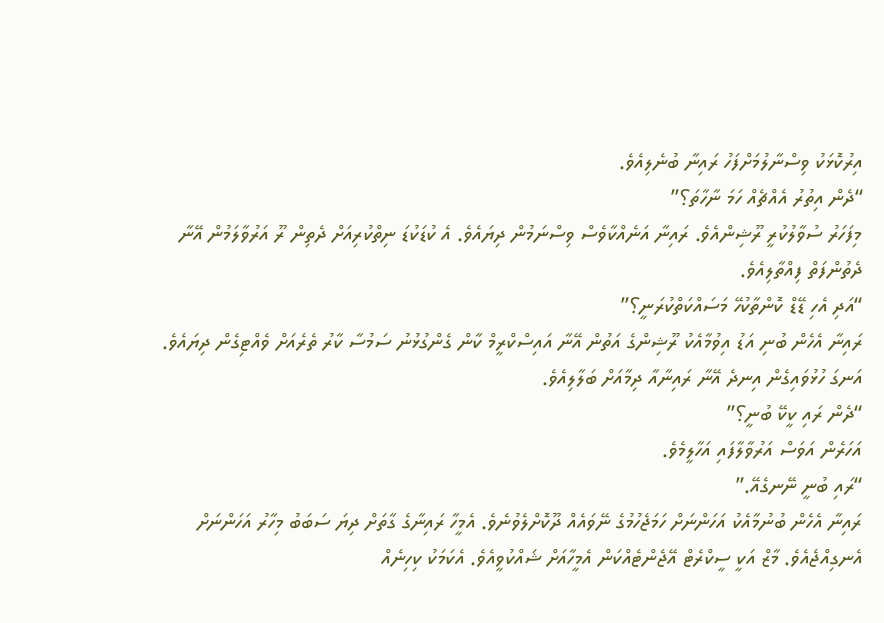އިރުކޮޅަކު ވިސްނާލުމަށްފަހު ރައިނާ ބުނެލިއެވެ.
“ދެން އިތުރު އެއްޗެއް ހަމަ ނާހާތަ؟”
މިފަހަރު ސުވާލުކުރީ ރޫޝިންއެވެ. ރައިނާ އަނެއްކާވެސް ވިސްނަމުން ދިޔައެވެ. އެ ކުޑަކުޑަ ނިތްކުރިއަށް ދެތިން ރޫ އަރުވާލަމުން އޭނާ ދެތުންފަތް ފިއްތާލިއެވެ.
“އަދި އެހި ޑޭޑް ކޮންތާކުހޭ މަސައްކަތްކުރަނީ؟”
ރައިނާ އެހެން ބުނި އަޑު އިވުމާއެކު ރޫޝިންގެ އަތުން އޭނާ އައިސްކްރީމް ކާން ގެންގުޅުނު ސަމުސާ ކާރު ތެރެއަށް ވެއްޓިގެން ދިޔައެވެ. އަނގަ ހުޅުވައިގެން އިނދެ އޭނާ ރައިނާއާ ދިމާއަށް ބަލާލިއެވެ.
“ދެން ރައި ކީކޭ ބުނީ؟”
އަހަރެން އަވަސް އަރުވާލާފައި އަހާލީމެވެ.
“ރައި ބުނީ ނޭނގެއޭ.”
ރައިނާ އެހެން ބުނުމާއެކު އަހަންނަށް ހަމަޖެހުމުގެ ނޭވައެއް ދޫކޮށްލެވުނެވެ. އެމީހާ ރައިނާގެ ގާތަށް ދިޔަ ސަބަބު މިހާރު އަހަންނަށް އެނގިއްޖެއެވެ. މާޒް އަކީ ސީކްރެޓް އޭޖެންޓެއްކަން އެމީހާއަށް ޝައްކުވީއެވެ. އެކަމަކު ކިހިނެއް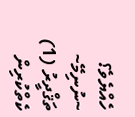ހެއްޔެވެ؟
~ނުނިމޭ~
ތަޤްދީރު (1)
ކެތްކުރިން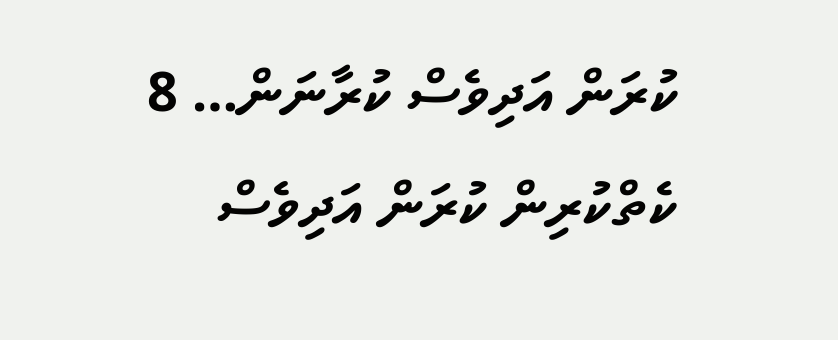ކުރަން އަދިވެސް ކުރާނަން… 8
ކެތްކުރިން ކުރަން އަދިވެސް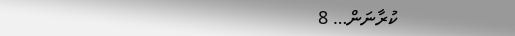ކުރާނަން… 8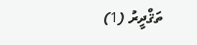ތަޤްދީރު (1)